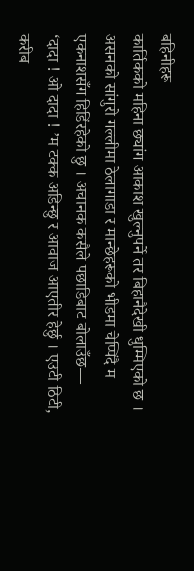बहिनीहरू
कार्तिकको महिना छ्यांग आकाश खुल्नुपर्ने तर बिहानैदेखी धुम्मिएको छ । असनको सांगुरो गल्लीमा ठेलागाडा र मान्छेहरूको भीडमा चेप्पिंदै म एकनाशसँग हिडिंरहेको छु । अचानक कसैले पछाडिबाट बोलाउँछ—
‘दादा ! ओ दादा ! ’म टक्क अडिन्छु र आवाज आएतीर हेर्छु । एउटी ठिटी, करीब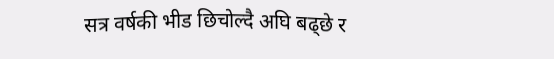सत्र वर्षकी भीड छिचोल्दै अघि बढ्छे र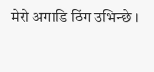मेरो अगाडि ठिंग उभिन्छे ।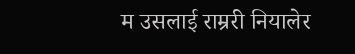म उसलाई राम्ररी नियालेर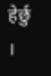हेर्छु ।